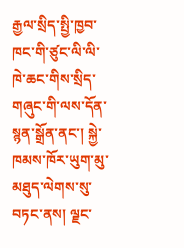རྒྱལ་སྲིད་སྤྱི་ཁྱབ་ཁང་གི་ཙུང་ལི་ལི་ཁེ་ཆང་གིས་སྲིད་གཞུང་གི་ལས་དོན་སྙན་སྒྲོན་ནང་། སྐྱེ་ཁམས་ཁོར་ཡུག་མུ་མཐུད་ལེགས་སུ་བཏང་ནས། ལྗང་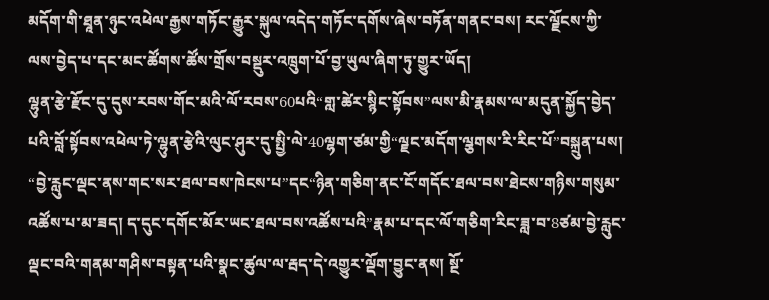མདོག་གི་ཐཱན་ཉུང་འཕེལ་རྒྱས་གཏོང་རྒྱུར་སྐུལ་འདེད་གཏོང་དགོས་ཞེས་བཏོན་གནང་བས། རང་ལྗོངས་ཀྱི་ལས་བྱེད་པ་དང་མང་ཚོགས་ཚོས་གྲོས་བསྡུར་འཁྲུག་པོ་བྱ་ཡུལ་ཞིག་ཏུ་གྱུར་ཡོད།
ལྷུན་རྩེ་རྫོང་དུ་དུས་རབས་གོང་མའི་ལོ་རབས་60པའི“གླ་ཚེར་སྙིང་སྟོབས”ལས་མི་རྣམས་ལ་མདུན་སྐྱོད་བྱེད་པའི་བློ་སྟོབས་འཕེལ་ཏེ་ལྷུན་རྩེའི་ལུང་ཤུར་དུ་སྤྱི་ལེ་40ལྷག་ཙམ་གྱི“ལྗང་མདོག་ལྕགས་རི་རིང་པོ”བསྐྲུན་པས། “བྱེ་རླུང་ལྡང་ནས་གང་སར་ཐལ་བས་ཁེངས་པ”དང“ཉིན་གཅིག་ནང་ངོ་གདོང་ཐལ་བས་ཐེངས་གཉིས་གསུམ་འཚོས་པ་མ་ཟད། ད་དུང་དགོང་མོར་ཡང་ཐལ་བས་འཚོས་པའི”རྣམ་པ་དང་ལོ་གཅིག་རིང་ཟླ་བ་8ཙམ་བྱེ་རླུང་ལྡང་བའི་གནམ་གཤིས་བསྟན་པའི་སྣང་ཚུལ་ལ་རྦད་དེ་འགྱུར་ལྡོག་བྱུང་ནས། སྔོ་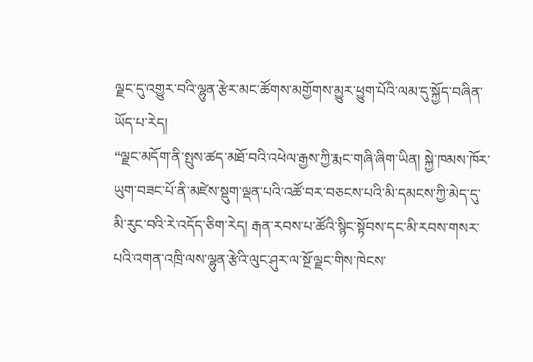ལྗང་དུ་འགྱུར་བའི་ལྷུན་རྩེར་མང་ཚོགས་མགྱོགས་མྱུར་ཕྱུག་པོའི་ལམ་དུ་སྐྱོད་བཞིན་ཡོད་པ་རེད།
“ལྗང་མདོག་ནི་སྤུས་ཚད་མཐོ་བའི་འཕེལ་རྒྱས་ཀྱི་རྨང་གཞི་ཞིག་ཡིན། སྐྱེ་ཁམས་ཁོར་ཡུག་བཟང་པོ་ནི་མཛེས་སྡུག་ལྡན་པའི་འཚོ་བར་བཅངས་པའི་མི་དམངས་ཀྱི་མེད་དུ་མི་རུང་བའི་རེ་འདོད་ཅིག་རེད། རྒན་རབས་པ་ཚོའི་སྙིང་སྟོབས་དང་མི་རབས་གསར་པའི་འགན་འཁྲི་ལས་ལྷུན་རྩེའི་ལུང་ཤུར་ལ་སྔོ་ལྗང་གིས་ཁེངས་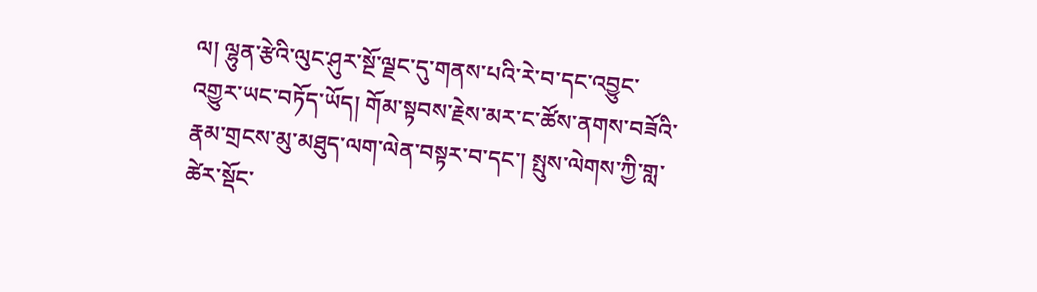ལ། ལྷུན་རྩེའི་ལུང་ཤུར་སྔོ་ལྗང་དུ་གནས་པའི་རེ་བ་དང་འབྱུང་འགྱུར་ཡང་བཏོད་ཡོད། གོམ་སྟབས་རྗེས་མར་ང་ཚོས་ནགས་བཟོའི་རྣམ་གྲངས་མུ་མཐུད་ལག་ལེན་བསྟར་བ་དང་། སྤུས་ལེགས་ཀྱི་གླ་ཚེར་སྡོང་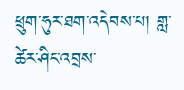ཕྲུག་ཧུར་ཐག་འདེབས་པ། གླ་ཚེར་ཤིང་འབྲས་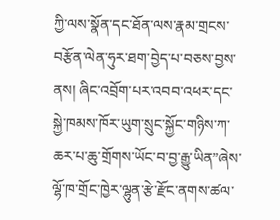ཀྱི་ལས་སྣོན་དང་ཐོན་ལས་རྣམ་གྲངས་བརྩོན་ལེན་ཧུར་ཐག་བྱེད་པ་བཅས་བྱས་ནས། ཞིང་འབྲོག་པར་འབབ་འཕར་དང་སྐྱེ་ཁམས་ཁོར་ཡུག་སྲུང་སྐྱོང་གཉིས་ཀ་ཆར་པ་ཆུ་གྲོགས་ཡོང་བ་བྱ་རྒྱུ་ཡིན”ཞེས་ལྷོ་ཁ་གྲོང་ཁྱེར་ལྷུན་རྩེ་རྫོང་ནགས་ཚལ་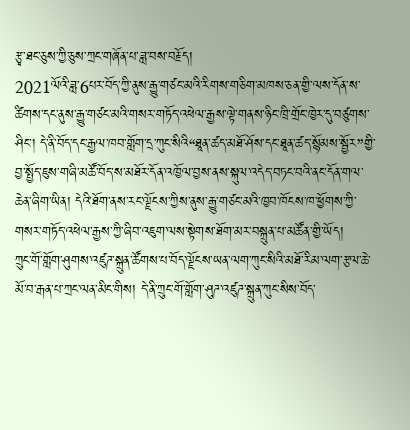རྩྭ་ཐང་ཅུས་ཀྱི་ཅུས་ཀྲང་གཞོན་པ་ཟླ་བས་བརྗོད།
2021ལོའི་ཟླ་6པར་བོད་ཀྱི་ནུས་རྒྱུ་གཙང་མའི་རིགས་གཅིག་མཁས་ཅན་གྱི་ལས་དོན་ས་ཚིགས་དང་ནུས་རྒྱུ་གཙང་མའི་གསར་གཏོད་འཕེལ་རྒྱས་ལྟེ་གནས་ཉིང་ཁྲི་གྲོང་ཁྱེར་དུ་བཙུགས་ཤིང་། དེ་ནི་བོད་དང་རྒྱལ་ཁབ་གློག་དྲ་ཀུང་སིའི“ཐཱན་ཚད་མཐོ་ཤོས་དང་ཐཱན་ཚད་སྙོམས་སྦྱོར”གྱི་བྱ་སྤྱོད་ཇུས་གཞི་མཚོ་བོད་ས་མཐོར་དོན་འཁྱོལ་བྱས་ནས་སྐུལ་འདེད་བཏང་བའི་ནང་དོན་གལ་ཆེན་ཞིག་ཡིན། དེའི་ཐོག་ནས་རང་ལྗོངས་ཀྱིས་ནུས་རྒྱུ་གཙང་མའི་ཁྱབ་ཁོངས་ཁ་ཕྱོགས་ཀྱི་གསར་གཏོད་འཕེལ་རྒྱས་ཀྱི་ཞིབ་འཇུག་ལས་སྟེགས་ཐོག་མར་བསྐྲུན་པ་མཚོན་གྱི་ཡོད།
ཀྲུང་གོ་གློག་ཤུགས་འཛུཌ་སྐྲུན་ཚོགས་པ་བོད་ལྗོངས་ཡན་ལག་ཀུང་སིའི་མཐོ་རིམ་ལག་རྩལ་ཆེ་མོ་བ་རྒན་པ་ཀྲང་ལན་མིང་གིས། དེ་ནི་ཀྲུང་གོ་གློག་ཤུཌ་འཛུཌ་སྐྲུན་ཀུང་སིས་བོད་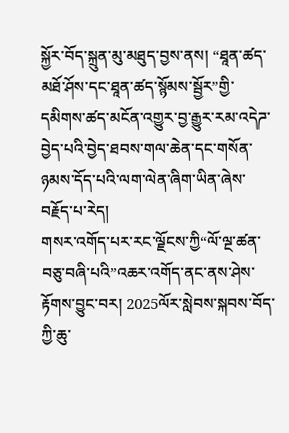སྐྱོར་བོད་སྐྲུན་མུ་མཐུད་བྱས་ནས། “ཐཱན་ཚད་མཐོ་ཤོས་དང་ཐཱན་ཚད་སྙོམས་སྦྱོར”གྱི་དམིགས་ཚད་མངོན་འགྱུར་བྱ་རྒྱུར་རམ་འདེཌ་བྱེད་པའི་བྱེད་ཐབས་གལ་ཆེན་དང་གསོན་ཉམས་དོད་པའི་ལག་ལེན་ཞིག་ཡིན་ཞེས་བརྗོད་པ་རེད།
གསར་འགོད་པར་རང་ལྗོངས་ཀྱི“ལོ་ལྔ་ཚན་བཅུ་བཞི་པའི”འཆར་འགོད་ནང་ནས་ཤེས་རྟོགས་བྱུང་བར། 2025ལོར་སླེབས་སྐབས་བོད་ཀྱི་ཆུ་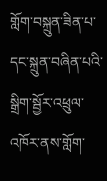གློག་བསྐྲུན་ཟིན་པ་དང་སྐྲུན་བཞིན་པའི་སྒྲིག་སྦྱོར་འཕྲུལ་འཁོར་ནས་གློག་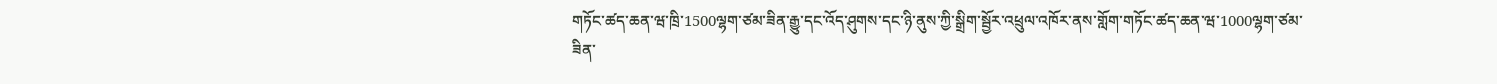གཏོང་ཚད་ཆན་ཝ་ཁྲི་1500ལྷག་ཙམ་ཟིན་རྒྱུ་དང་འོད་ཤུགས་དང་ཉི་ནུས་ཀྱི་སྒྲིག་སྦྱོར་འཕྲུལ་འཁོར་ནས་གློག་གཏོང་ཚད་ཆན་ཝ་1000ལྷག་ཙམ་ཟིན་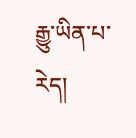རྒྱུ་ཡིན་པ་རེད།